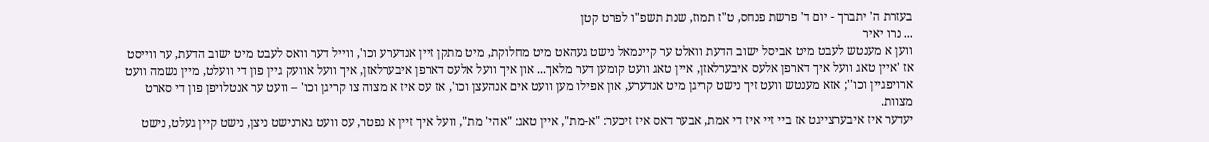בעזרת ה' יתברך - יום ד' פרשת פנחס, ט"ז תמוז, שנת תשפ"ו לפרט קטן
... נרו יאיר
ווען א מענטש לעבט מיט אביסל ישוב הדעת וואלט ער קיינמאל נישט געהאט מיט מחלוקת, מיט מתקן זיין אנדערע וכו', ווייל דער וואס לעבט מיט ישוב הדעת, ער ווייסט אז 'איין טאג וועל איך דארפן אלעס איבערלאזן, איין טאג וועט קומען דער מלאך... און איך וועל אלעס דארפן איבערלאזן, איך וועל אוועק גיין פון די וועלט, מיין נשמה וועט ארויפגיין וכו''; אזא מענטש וועט זיך נישט קריגן מיט אנדערע, און אפילו מען וועט אים אנהעצן וכו', אז עס איז א מצוה צו קריגן וכו' – וועט ער אנטלויפן פון די סארט מצוות.
יעדער איז איבערצייגט אז ביי זיי איז די אמת, אבער דאס איז זיכער: "א-מת", איין טאג: "אהי' מת", וועל איך זיין א נפטר, עס וועט גארנישט ניצן, נישט קיין געלט, נישט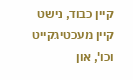קיין כבוד, נישט קיין מעכטיגקייט וכו', און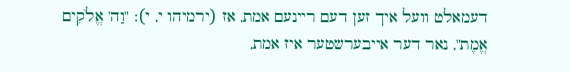דעמאלט וועל איך זען דעם ריינעם אמת, אז (ירמיהו י, י): "וַה' אֱלֹקִים אֱמֶת", נאר דער אייבערשטער איז אמת,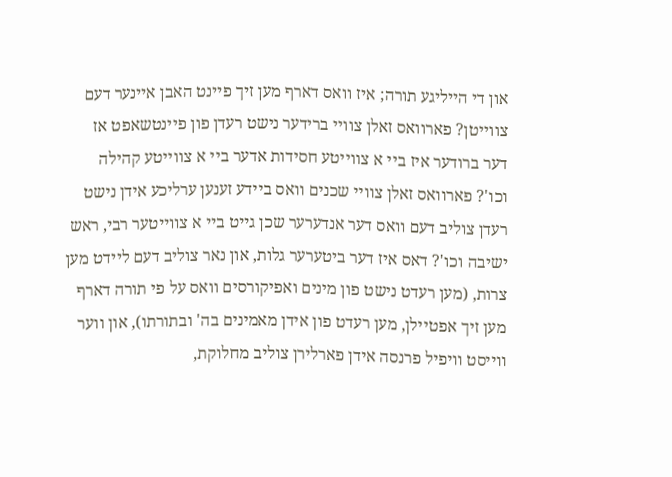און די הייליגע תורה; איז וואס דארף מען זיך פיינט האבן איינער דעם צווייטן? פארוואס זאלן צוויי ברידער נישט רעדן פון פיינטשאפט אז דער ברודער איז ביי א צווייטע חסידות אדער ביי א צווייטע קהילה וכו'? פארוואס זאלן צוויי שכנים וואס ביידע זענען ערליכע אידן נישט רעדן צוליב דעם וואס דער אנדערער שכן גייט ביי א צווייטער רבי, ראש ישיבה וכו'? דאס איז דער ביטערער גלות, און נאר צוליב דעם ליידט מען צרות, (מען רעדט נישט פון מינים ואפיקורסים וואס על פי תורה דארף מען זיך אפטיילן, מען רעדט פון אידן מאמינים בה' ובתורתו), און ווער ווייסט וויפיל פרנסה אידן פארלירן צוליב מחלוקת,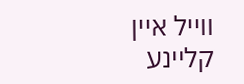ווייל איין קליינע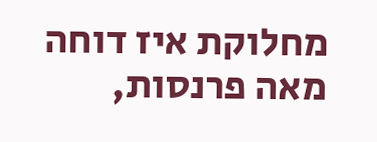מחלוקת איז דוחה מאה פרנסות,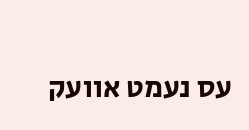עס נעמט אוועק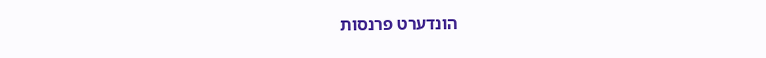הונדערט פרנסות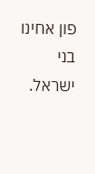פון אחינו בני ישראל.